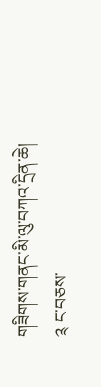གཟིགས་གནང་མི་ལུ་བཀའ་དྲིན་ཆེ།
༉ ང་བཅས་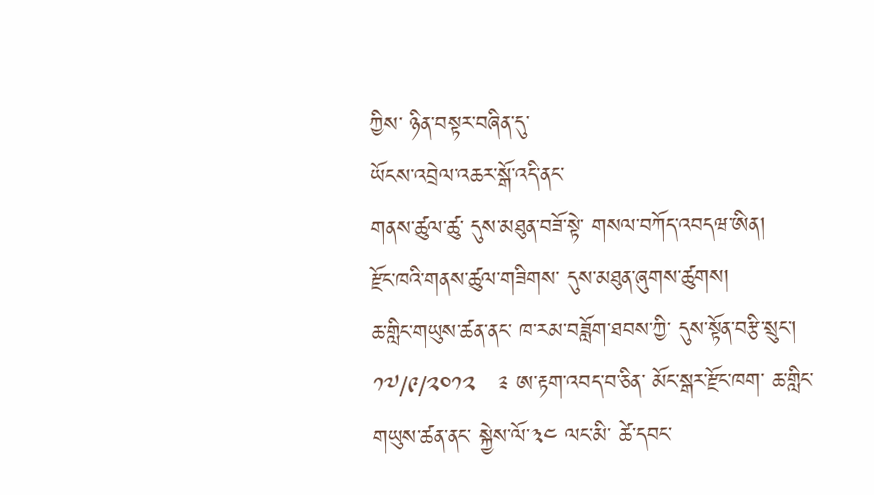ཀྱིས་ ཉིན་བསྟར་བཞིན་དུ་
ཡོངས་འབྲེལ་འཆར་སྒོ་འདི་ནང་
གནས་ཚུལ་ཚུ་ དུས་མཐུན་བཟོ་སྟེ་ གསལ་བཀོད་འབདཝ་ཨིན།
རྫོང་ཁའི་གནས་ཚུལ་གཟིགས་ དུས་མཐུན་ཞུགས་ཚུགས།
ཆ་གླིང་གཡུས་ཚན་ནང་ ཁ་རམ་བཟློག་ཐབས་ཀྱི་ དུས་སྟོན་བརྩི་སྲུང་།
༡༧/༩/༢༠༡༢   ༉ ཨ་རྟག་འབད་བ་ཅིན་ མོང་སྒར་རྫོང་ཁག་ ཆ་གླིང་གཡུས་ཚན་ནང་ སྐྱེས་ལོ་༣༤ ལང་མི་ ཚེ་དབང་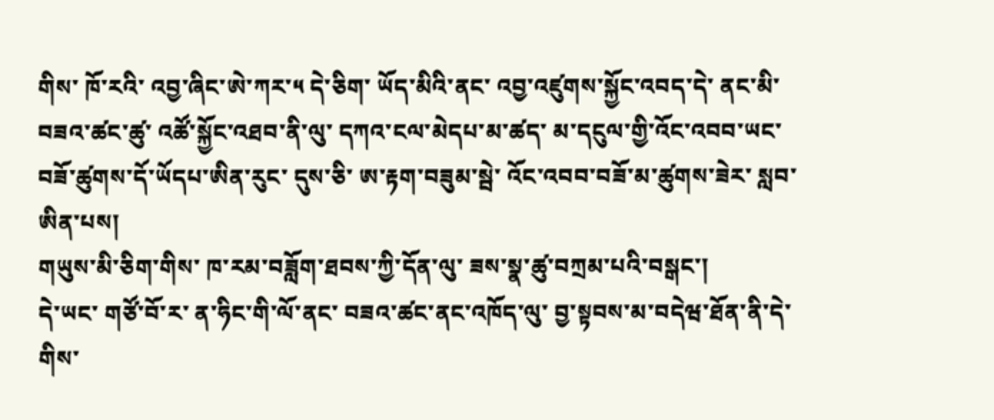གིས་ ཁོ་རའི་ འབྱ་ཞིང་ཨེ་ཀར་༥ དེ་ཅིག་ ཡོད་མིའི་ནང་ འབྱ་འཛུགས་སྐྱོང་འབད་དེ་ ནང་མི་བཟའ་ཚང་ཚུ་ འཚོ་སྐྱོང་འཐབ་ནི་ལུ་ དཀའ་ངལ་མེདཔ་མ་ཚད་ མ་དངུལ་གྱི་འོང་འབབ་ཡང་ བཟོ་ཚུགས་དོ་ཡོདཔ་ཨིན་རུང་ དུས་ཅི་ ཨ་རྟག་བཟུམ་སྦེ་ འོང་འབབ་བཟོ་མ་ཚུགས་ཟེར་ སླབ་ཨིན་པས།
གཡུས་མི་ཅིག་གིས་ ཁ་རམ་བཟློག་ཐབས་ཀྱི་དོན་ལུ་ ཟས་སྣ་ཚུ་བཀྲམ་པའི་བསྒང་།
དེ་ཡང་ གཙོ་བོ་ར་ ན་ཧིང་གི་ལོ་ནང་ བཟའ་ཚང་ནང་འཁོད་ལུ་ བྱ་སྟབས་མ་བདེཝ་ཐོན་ནི་དེ་གིས་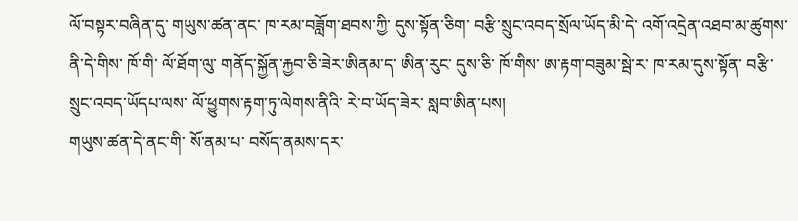ལོ་བསྟར་བཞིན་དུ་ གཡུས་ཚན་ནང་ ཁ་རམ་བཟློག་ཐབས་ཀྱི་ དུས་སྟོན་ཅིག་ བརྩི་སྲུང་འབད་སྲོལ་ཡོད་མི་དེ་ འགོ་འདྲེན་འཐབ་མ་ཚུགས་ནི་དེ་གིས་ ཁོ་གི་ ལོ་ཐོག་ལུ་ གནོད་སྐྱོན་རྐྱབ་ཅི་ཟེར་ཨིནམ་ད་ ཨིན་རུང་ དུས་ཅི་ ཁོ་གིས་ ཨ་རྟག་བཟུམ་སྦེ་ར་ ཁ་རམ་དུས་སྟོན་ བརྩི་སྲུང་འབད་ཡོདཔ་ལས་ ལོ་ཕྱུགས་རྟག་ཏུ་ལེགས་ནིའི་ རེ་བ་ཡོད་ཟེར་ སླབ་ཨིན་པས།
གཡུས་ཚན་དེ་ནང་གི་ སོ་ནམ་པ་ བསོད་ནམས་དར་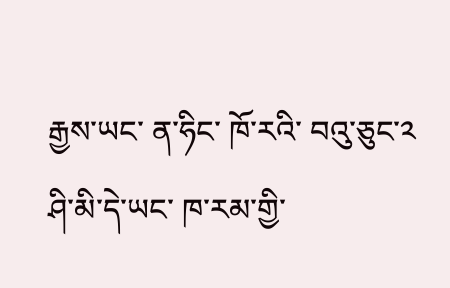རྒྱས་ཡང་ ན་ཧིང་ ཁོ་རའི་ བའུ་ཅུང་༢ ཤི་མི་དེ་ཡང་ ཁ་རམ་གྱི་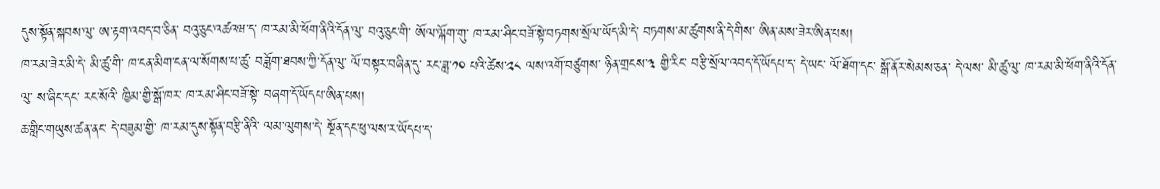དུས་སྟོན་སྐབས་ལུ་ ཨ་རྟག་འབད་བ་ཅིན་ བའུ་ཅུང་འཚའཝ་ད་ ཁ་རམ་མི་ཕོག་ནིའི་དོན་ལུ་ བའུ་ཅུང་གི་ ཨོལ་ལྐོག་གུ་ ཁ་རམ་ཤིང་བཟོ་སྟེ་བཏགས་སྲོལ་ཡོད་མི་དེ་ བཏགས་མ་ཚུགས་ནི་དེ་གིས་ ཨིན་མས་ཟེར་ཨིན་པས།
ཁ་རམ་ཟེར་མི་དེ་ མི་ཚུ་གི་ ཁ་ངན་མིག་ངན་ལ་སོགས་པ་ཚུ་ བཟློག་ཐབས་ཀྱི་དོན་ལུ་ ལོ་བསྟར་བཞིན་དུ་ རང་ཟླ་༡༠ པའི་ཚེས་༢༨ ལས་འགོ་བཙུགས་ ཉིན་གྲངས་༣ གྱི་རིང་ བརྩི་སྲོལ་འབད་དོ་ཡོདཔ་ད་ དེ་ཡང་ ལོ་ཐོག་དང་ སྒོ་ནོར་སེམས་ཅན་ དེ་ལས་ མི་ཚུ་ལུ་ ཁ་རམ་མི་ཕོག་ནིའི་དོན་ལུ་ ས་ཞིང་དང་ རང་སོའི་ ཁྱིམ་གྱི་སྒོ་ཁར་ ཁ་རམ་ཤིང་བཟོ་སྟེ་ བཞག་དོ་ཡོདཔ་ཨིན་པས།
ཆ་གླིང་གཡུས་ཚན་ནང་ དེ་བཟུམ་གྱི་ ཁ་རམ་དུས་སྟོན་བརྩི་ནིའི་ ལམ་ལུགས་དེ་ སྔོན་དང་ཕུ་ལས་ར་ཡོདཔ་ད་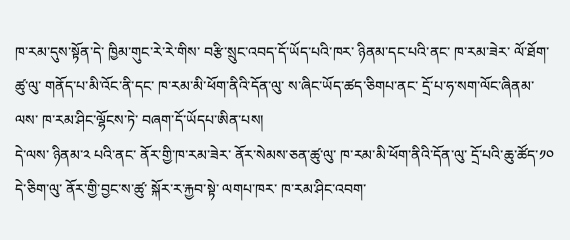ཁ་རམ་དུས་སྟོན་དེ་ ཁྱིམ་གུང་རེ་རེ་གིས་ བརྩི་སྲུང་འབད་དོ་ཡོད་པའི་ཁར་ ཉིནམ་དང་པའི་ནང་ ཁ་རམ་ཟེར་ ལོ་ཐོག་ཚུ་ལུ་ གནོད་པ་མི་འོང་ནི་དང་ ཁ་རམ་མི་ཕོག་ནིའི་དོན་ལུ་ ས་ཞིང་ཡོད་ཚད་ཅིགཔ་ནང་ དྲོ་པ་ཧ་སག་ལོང་ཞིནམ་ལས་ ཁ་རམ་ཤིང་ལྷོངས་ཏེ་ བཞག་དོ་ཡོདཔ་ཨིན་པས།
དེ་ལས་ ཉིནམ་༢ པའི་ནང་ ནོར་གྱི་ཁ་རམ་ཟེར་ ནོར་སེམས་ཅན་ཚུ་ལུ་ ཁ་རམ་མི་ཕོག་ནིའི་དོན་ལུ་ དྲོ་པའི་ཆུ་ཚོད་༡༠ དེ་ཅིག་ལུ་ ནོར་གྱི་བྱང་ས་ཚུ་ སྐོར་ར་རྐྱབ་སྟེ་ ལགཔ་ཁར་ ཁ་རམ་ཤིང་འབག་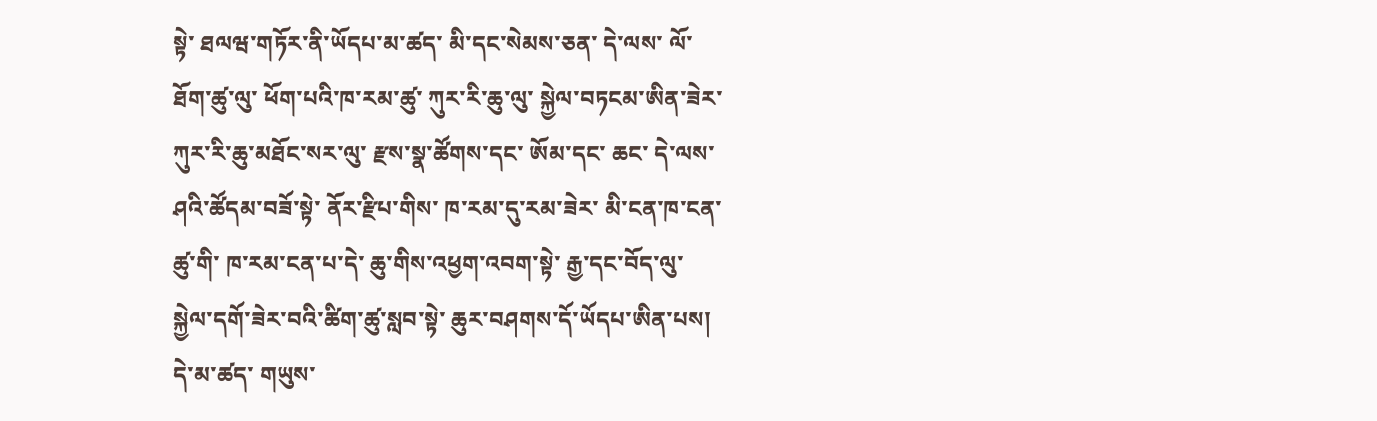སྟེ་ ཐལཝ་གཏོར་ནི་ཡོདཔ་མ་ཚད་ མི་དང་སེམས་ཅན་ དེ་ལས་ ལོ་ཐོག་ཚུ་ལུ་ ཕོག་པའི་ཁ་རམ་ཚུ་ ཀུར་རི་ཆུ་ལུ་ སྐྱེལ་བཏངམ་ཨིན་ཟེར་ ཀུར་རི་ཆུ་མཐོང་སར་ལུ་ རྫས་སྣ་ཚོགས་དང་ ཨོམ་དང་ ཆང་ དེ་ལས་ ཤའི་ཚོདམ་བཟོ་སྟེ་ ནོར་རྫིཔ་གིས་ ཁ་རམ་དུ་རམ་ཟེར་ མི་ངན་ཁ་ངན་ཚུ་གི་ ཁ་རམ་ངན་པ་དེ་ ཆུ་གིས་འཕྱག་འབག་སྟེ་ རྒྱ་དང་བོད་ལུ་ སྐྱེལ་དགོ་ཟེར་བའི་ཚིག་ཚུ་སླབ་སྟེ་ ཆུར་བཤགས་དོ་ཡོདཔ་ཨིན་པས།
དེ་མ་ཚད་ གཡུས་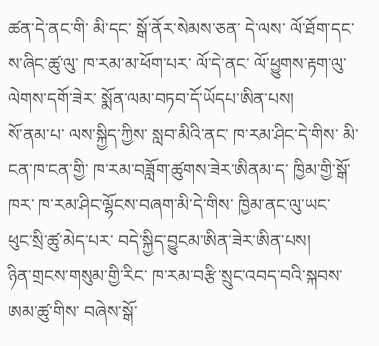ཚན་དེ་ནང་གི་ མི་དང་ སྒོ་ནོར་སེམས་ཅན་ དེ་ལས་ ལོ་ཐོག་དང་ས་ཞིང་ཚུ་ལུ་ ཁ་རམ་མ་ཕོག་པར་ ལོ་དེ་ནང་ ལོ་ཕྱུགས་རྟག་ལུ་ལེགས་དགོ་ཟེར་ སྨོན་ལམ་བཏབ་དོ་ཡོདཔ་ཨིན་པས།
སོ་ནམ་པ་ ལས་སྐྱིད་ཀྱིས་ སླབ་མིའི་ནང་ ཁ་རམ་ཤིང་དེ་གིས་ མི་ངན་ཁ་ངན་གྱི་ ཁ་རམ་བཟློག་ཚུགས་ཟེར་ཨིནམ་ད་ ཁྱིམ་གྱི་སྒོ་ཁར་ ཁ་རམ་ཤིང་ལྷོངས་བཞག་མི་དེ་གིས་ ཁྱིམ་ནང་ལུ་ཡང་ ཕུང་སྲི་ཚུ་མེད་པར་ བདེ་སྐྱིད་བྱུངམ་ཨིན་ཟེར་ཨིན་པས།
ཉིན་གྲངས་གསུམ་གྱི་རིང་ ཁ་རམ་བརྩི་སྲུང་འབད་བའི་སྐབས་ ཨམ་ཚུ་གིས་ བཞེས་སྒོ་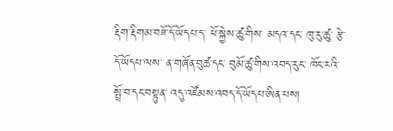རྡིག་རྡིགམ་བཟོ་དོ་ཡོདཔ་ད་ ཕོ་སྐྱེས་ཚུ་གིས་ མདའ་དང་ ཁུ་རུ་ཚུ་ རྩེ་དོ་ཡོདཔ་ལས་ ན་གཞོན་བུཚ་དང་ བུམོ་ཚུ་གིས་འབད་རུང་ ཁོང་རའི་ སྤྲོ་བ་དང་བསྟུན་ འདུ་འཛོམས་འབད་དོ་ཡོདཔ་ཨིན་པས།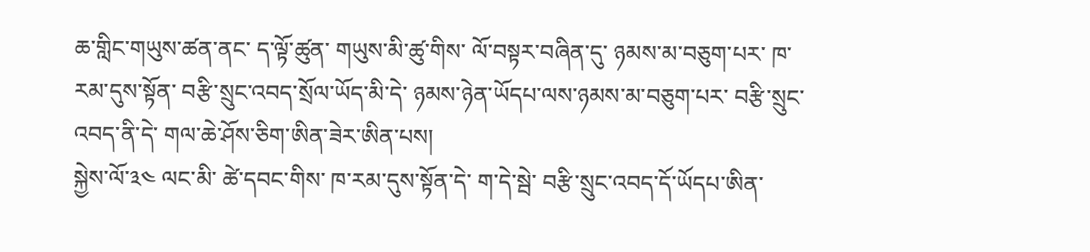ཆ་གླིང་གཡུས་ཚན་ནང་ ད་ལྟོ་ཚུན་ གཡུས་མི་ཚུ་གིས་ ལོ་བསྟར་བཞིན་དུ་ ཉམས་མ་བཅུག་པར་ ཁ་རམ་དུས་སྟོན་ བརྩི་སྲུང་འབད་སྲོལ་ཡོད་མི་དེ་ ཉམས་ཉེན་ཡོདཔ་ལས་ཉམས་མ་བཅུག་པར་ བརྩི་སྲུང་འབད་ནི་དེ་ གལ་ཆེ་ཤོས་ཅིག་ཨིན་ཟེར་ཨིན་པས།
སྐྱེས་ལོ་༣༤ ལང་མི་ ཚེ་དབང་གིས་ ཁ་རམ་དུས་སྟོན་དེ་ ག་དེ་སྦེ་ བརྩི་སྲུང་འབད་དོ་ཡོདཔ་ཨིན་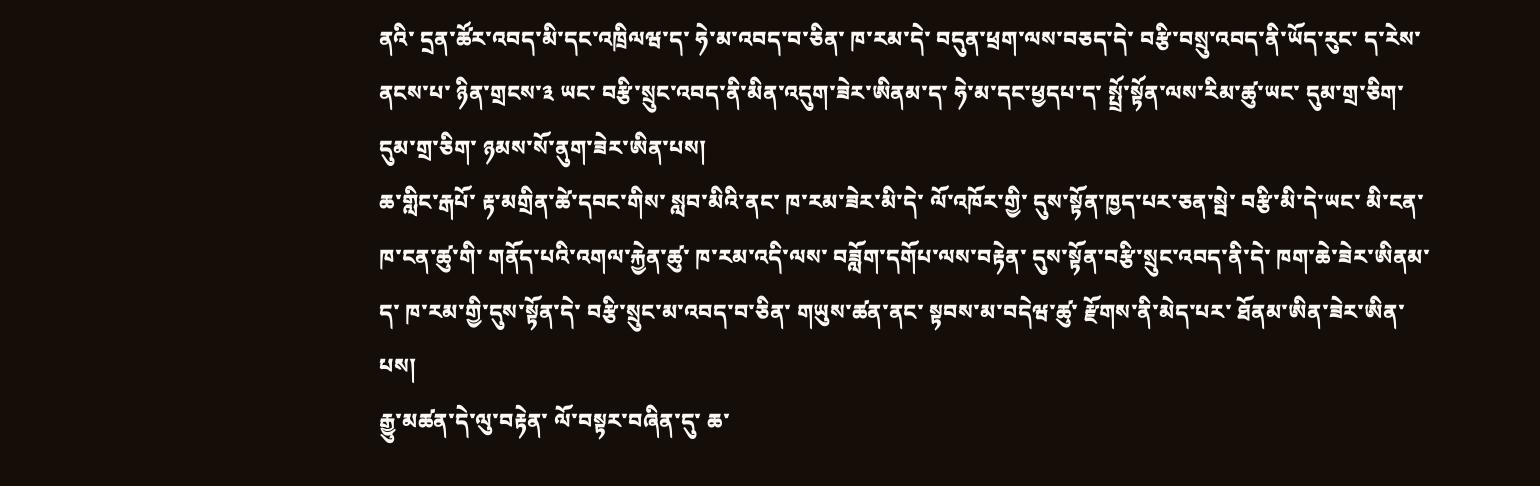ནའི་ དྲན་ཚོར་འབད་མི་དང་འཁྲིལཝ་ད་ ཧེ་མ་འབད་བ་ཅིན་ ཁ་རམ་དེ་ བདུན་ཕྲག་ལས་བཅད་དེ་ བརྩི་བསྲུ་འབད་ནི་ཡོད་རུང་ ད་རེས་ནངས་པ་ ཉིན་གྲངས་༣ ཡང་ བརྩི་སྲུང་འབད་ནི་མིན་འདུག་ཟེར་ཨིནམ་ད་ ཧེ་མ་དང་ཕྱདཔ་ད་ སྤྲོ་སྟོན་ལས་རིམ་ཚུ་ཡང་ དུམ་གྲ་ཅིག་ དུམ་གྲ་ཅིག་ ཉམས་སོ་ནུག་ཟེར་ཨིན་པས།
ཆ་གླིང་རྒཔོ་ རྟ་མགྲིན་ཚེ་དབང་གིས་ སླབ་མིའི་ནང་ ཁ་རམ་ཟེར་མི་དེ་ ལོ་འཁོར་གྱི་ དུས་སྟོན་ཁྱད་པར་ཅན་སྦེ་ བརྩི་མི་དེ་ཡང་ མི་ངན་ཁ་ངན་ཚུ་གི་ གནོད་པའི་འགལ་རྐྱེན་ཚུ་ ཁ་རམ་འདི་ལས་ བཟློག་དགོཔ་ལས་བརྟེན་ དུས་སྟོན་བརྩི་སྲུང་འབད་ནི་དེ་ ཁག་ཆེ་ཟེར་ཨིནམ་ད་ ཁ་རམ་གྱི་དུས་སྟོན་དེ་ བརྩི་སྲུང་མ་འབད་བ་ཅིན་ གཡུས་ཚན་ནང་ སྟབས་མ་བདེཝ་ཚུ་ རྫོགས་ནི་མེད་པར་ ཐོནམ་ཨིན་ཟེར་ཨིན་པས།
རྒྱུ་མཚན་དེ་ལུ་བརྟེན་ ལོ་བསྟར་བཞིན་དུ་ ཆ་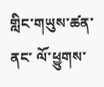གླིང་གཡུས་ཚན་ནང་ ལོ་ཕྱུགས་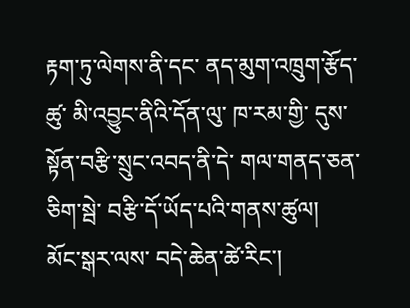རྟག་ཏུ་ལེགས་ནི་དང་ ནད་མུག་འཁྲུག་རྩོད་ཚུ་ མི་འབྱུང་ནིའི་དོན་ལུ་ ཁ་རམ་གྱི་ དུས་སྟོན་བརྩི་སྲུང་འབད་ནི་དེ་ གལ་གནད་ཅན་ཅིག་སྦེ་ བརྩི་དོ་ཡོད་པའི་གནས་ཚུལ།
མོང་སྒར་ལས་ བདེ་ཆེན་ཚེ་རིང་།